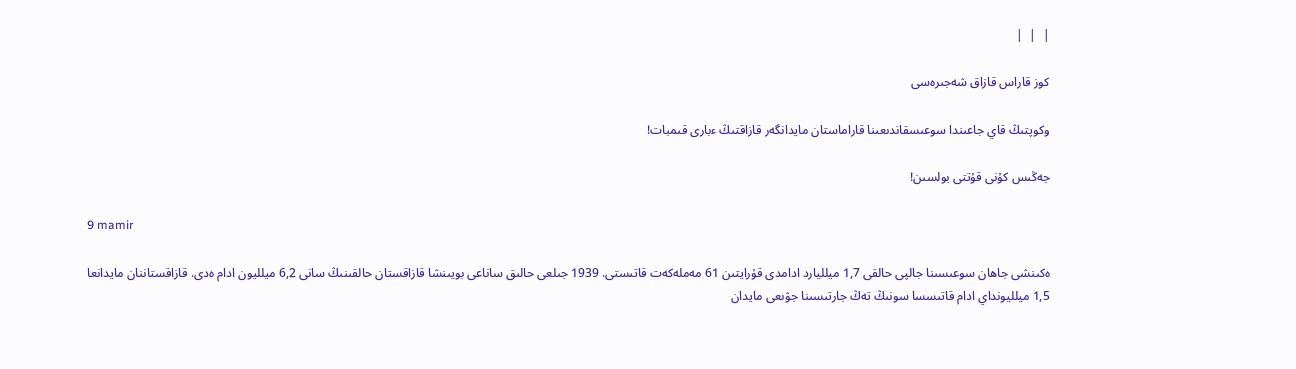|  |  |

كوز قاراس قازاق شەجىرەسى

وكوپتىڭ قاي جاعىندا سوعىسقاندىعىنا قاراماستان مايدانگەر قازاقتىڭ ءبارى قىمبات!

جەڭىس كۇنى قۇتتى بولسىن!

9 mamir

ەكىنشى جاھان سوعىسىنا جالپى حالقى 1,7 ميلليارد ادامدى قۇرايتىن 61 مەملەكەت قاتىستى. 1939 جىلعى حالىق ساناعى بويىنشا قازاقستان حالقىنىڭ سانى 6,2 ميلليون ادام ەدى. قازاقستاننان مايدانعا 1,5 ميلليونداي ادام قاتىسسا سونىڭ تەڭ جارتىسىنا جۋىعى مايدان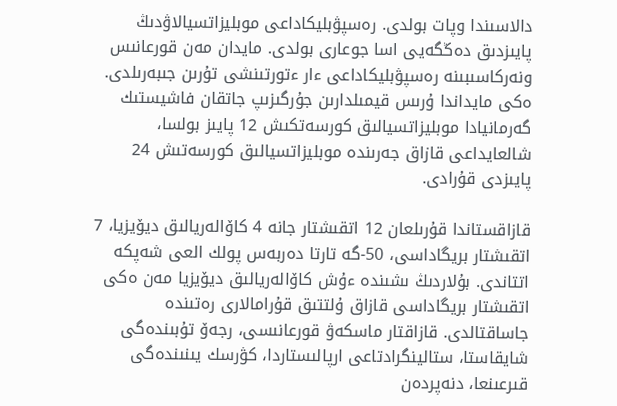دالاسىندا وپات بولدى. رەسپۋبليكاداعى موبليزاتسيالاۋدىڭ پايىزدىق دەڭگەيى اسا جوعارى بولدى. مايدان مەن قورعانىس ونەركاسىبىنە رەسپۋبليكاداعى ءار ءتورتىنشى تۇرىن جىبەرىلدى. ەكى مايداندا ۇرىس قيمىلدارىن جۇرگىزىپ جاتقان فاشيستىك گەرمانيادا موبليزاتسيالىق كورسەتكىش 12 پايىز بولسا، شالعايداعى قازاق جەرىندە موبليزاتسيالىق كورسەتىش 24 پايىزدى قۇرادى.

قازاقستاندا قۇرىلعان 12 اتقىشتار جانە 4 كاۆالەريالىق ديۆيزيا، 7 اتقىشتار بريگاداسى، 50-گە تارتا دەربەس پولك العى شەپكە اتتاندى. بۇلاردىڭ ىشىندە ءۇش كاۆالەريالىق ديۆيزيا مەن ەكى اتقىشتار بريگاداسى قازاق ۇلتتىق قۇرامالارى رەتىندە جاساقتالدى. قازاقتار ماسكەۋ قورعانىسى، رجەۆ تۇبىندەگى شايقاستا، ستالينگرادتاعى ارپالىستاردا، كۋرسك يىنىندەگى قىرعىنعا، دنەپردەن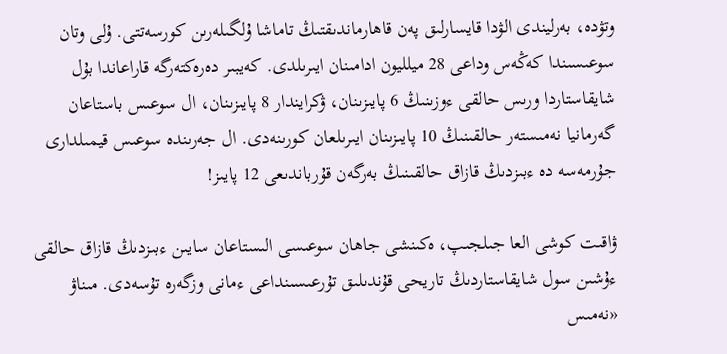وتۋدە، بەرليندى الۋدا قايسارلىق پەن قاھارماندىقتىڭ تاماشا ۇلگىلەرىن كورسەتتى. ۇلى وتان سوعىسىندا كەڭەس وداعى 28 ميلليون ادامىنان ايىرىلدى. كەيبىر دەرەكتەرگە قاراعاندا بۇل شايقاستاردا ورىس حالقى ءوزىنىڭ 6 پايىزىنان، ۋكرايندار 8 پايىزىنان، ال سوعىس باستاعان گەرمانيا نەمىستەر حالقىنىڭ 10 پايىزىنان ايىرىلعان كورىنەدى. ال جەرىندە سوعىس قيمىلدارى جۇرمەسە دە ءبىزدىڭ قازاق حالقىنىڭ بەرگەن قۇرباندىعى 12 پايىز!

ۋاقىت كوشى العا جىلجىپ، ەكىنشى جاھان سوعىسى الىستاعان سايىن ءبىزدىڭ قازاق حالقى ءۇشىن سول شايقاستاردىڭ تاريحى قۇندىلىق تۇرعىسىنداعى ءمانى وزگەرە تۇسەدى. مىناۋ «نەمىس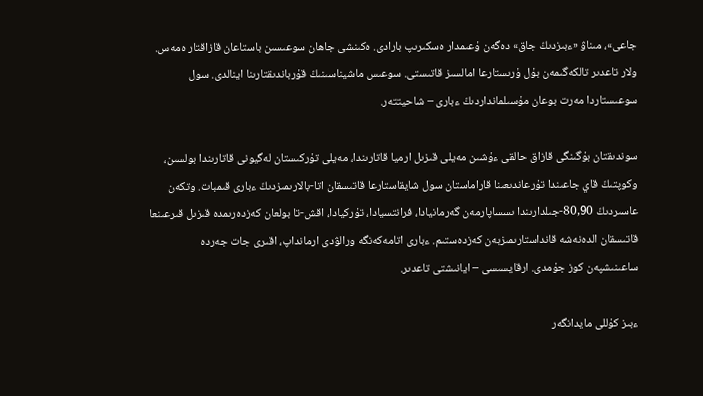جاعى»، مىناۋ «ءبىزدىڭ جاق» دەگەن ۇعىمدار ەسكىرىپ بارادى. ەكىنشى جاھان سوعىسىن باستاعان قازاقتار ەمەس. ولار تاعدىر تالكەگىمەن بۇل ۇرىستارعا امالسىز قاتىستى. سوعىس ماشيناسىنىڭ قۇرباندىقتارىنا اينالدى. سول سوعىستاردا مەرت بوعان مۇسىلمانداردىڭ ءبارى – شاحيتتەر.

سوندىقتان بۇگىنگى قازاق حالقى ءۇشىن مەيلى قىزىل ارميا قاتارىندا، مەيلى تۇركىستان لەگيونى قاتارىندا بولسىن، وكوپتىڭ قاي جاعىندا تۇرعاندىعىنا قاراماستان سول شايقاستارعا قاتىسقان اتا-بالارىمىزدىڭ ءبارى قىمبات. وتكەن عاسىردىڭ 80,90-جىلدارىندا ىسساپارمەن گەرمانيادا، فرانتسيادا، تۇركيادا، اقش-تا بولعان كەزدەرىمدە قىزىل قىرعىنعا قاتىسقان الدەنەشە قانداستارىمىزبەن كەزدەستىم. ءبارى اتامەكەنگە ورالۋدى ارمانداپ، اقىرى جات جەردە ساعىنىشپەن كوز جۇمدى. ارقايسىسى – ايانىشتى تاعدىر.

ءبىز كۇللى مايدانگەر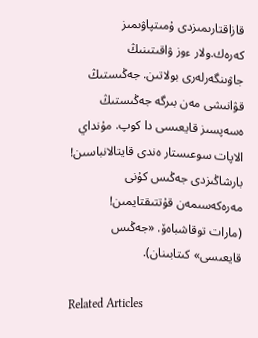قازاقتارىمىزدى ۇمىتپاۋىمىز كەرەك.ولار ءوز ۋاقىتىنىڭ جاۋىنگەرلەرى بولاتىن. جەڭىستىڭ قۋانىشى مەن بىرگە جەڭىستىڭ ەسەپسىز قايعىسى دا كوپ. مۇنداي الاپات سوعىستار ەندى قايتالانباسىن!
بارشاڭىزدى جەڭىس كۇنى مەرەكەسىمەن قۇتتىقتايمىن!
(مارات توقاشباەۆ. «جەڭىس قايعىسى» كىتابىنان).

Related Articles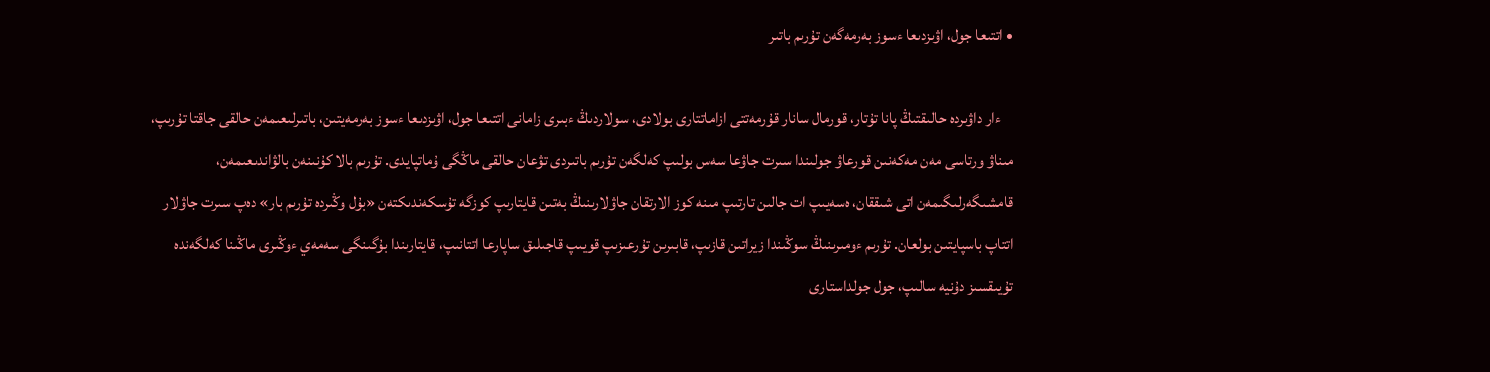• اتتىعا جول، اۋىزدىعا ءسوز بەرمەگەن تۇرىم باتىر

    ءار داۋىردە حالىقتىڭ پانا تۇتار، قورمال سانار قۇرمەتتى ازاماتتارى بولادى، سولاردىڭ ءبىرى زامانى اتتىعا جول، اۋىزدىعا ءسوز بەرمەيتىن، باتىرلىعىمەن حالقى جاقتا تۇرىپ، مىناۋ ورتاسى مەن مەكەنىن قورعاۋ جولىندا سىرت جاۋعا سەس بولىپ كەلگەن تۇرىم باتىردى تۋعان حالقى ماڭگى ۇماتپايدى. تۇرىم بالا كۇنىنەن بالۋاندىعىمەن، قامشىگەرلىگىمەن اتى شىققان، ەسەيىپ ات جالىن تارتىپ مىنە كوز الارتقان جاۋلارىنىڭ بەتىن قايتارىپ كوزگە تۇسكەندىكتەن «بۇل وڭىردە تۇرىم بار» دەپ سىرت جاۋلار اتتاپ باسپايتىن بولعان. تۇرىم ءومىرىنىڭ سوڭىندا زيراتىن قازىپ، قابىرىن تۇرعىزىپ قويىپ قاجىلىق ساپارعا اتتانىپ، قايتارىندا بۇگىنگى سەمەي ءوڭىرى ماڭىنا كەلگەندە تۇيىقسىز دۇنيە سالىپ، جول جولداستارى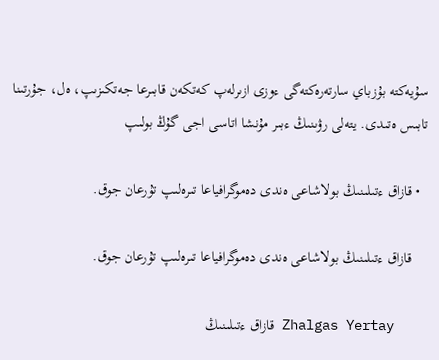سۇيەكتە بۇزباي سارتەرەكتەگى ءوزى ازىرلەپ كەتكەن قابىرعا جەتكىزىپ، ەل، جۇرتىنا تابىس ەتىدى. يتەلى رۋىنىڭ ءبىر مۇنشا اتاسى اجى گۇڭ بولىپ

  • قازاق ءتىلىنىڭ بولاشاعى ەندى دەموگرافياعا تىرەلىپ تۇرعان جوق.

    قازاق ءتىلىنىڭ بولاشاعى ەندى دەموگرافياعا تىرەلىپ تۇرعان جوق.

    Zhalgas Yertay قازاق ءتىلىنىڭ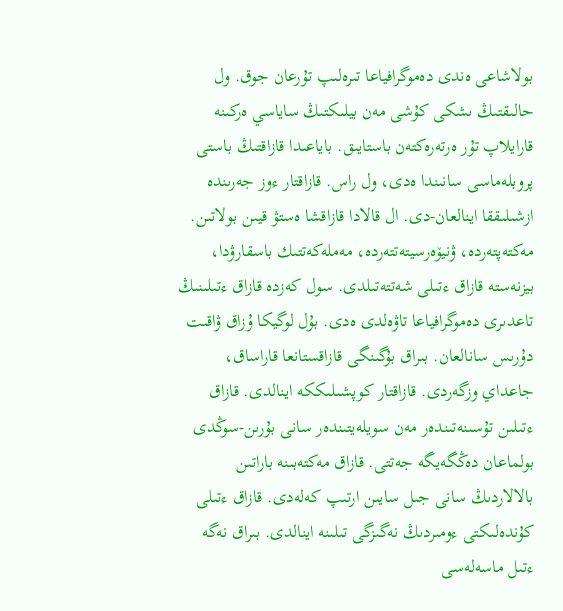بولاشاعى ەندى دەموگرافياعا تىرەلىپ تۇرعان جوق. ول حالىقتىڭ ىشكى كۇشى مەن بيلىكتىڭ ساياسي ەركىنە قارايلاپ تۇر ەرتەرەكتەن باستايىق. باياعىدا قازاقتىڭ باستى پروبلەماسى سانىندا ەدى، ول راس. قازاقتار ءوز جەرىندە ازشىلىققا اينالعان-دى. ال قالادا قازاقشا ەستۋ قيىن بولاتىن. مەكتەپتەردە، ۋنيۆەرسيتەتتەردە، مەملەكەتتىك باسقارۋدا، بيزنەستە قازاق ءتىلى شەتتەتىلدى. سول كەزدە قازاق ءتىلىنىڭ تاعدىرى دەموگرافياعا تاۋەلدى ەدى. بۇل لوگيكا ۇزاق ۋاقىت دۇرىس سانالعان. بىراق بۇگىنگى قازاقستانعا قاراساق، جاعداي وزگەردى. قازاقتار كوپشىلىككە اينالدى. قازاق ءتىلىن تۇسىنەتىندەر مەن سويلەيتىندەر سانى بۇرىن-سوڭدى بولماعان دەڭگەيگە جەتتى. قازاق مەكتەبىنە باراتىن بالالاردىڭ سانى جىل سايىن ارتىپ كەلەدى. قازاق ءتىلى كۇندەلىكتى ءومىردىڭ نەگىزگى تىلىنە اينالدى. بىراق نەگە ءتىل ماسەلەسى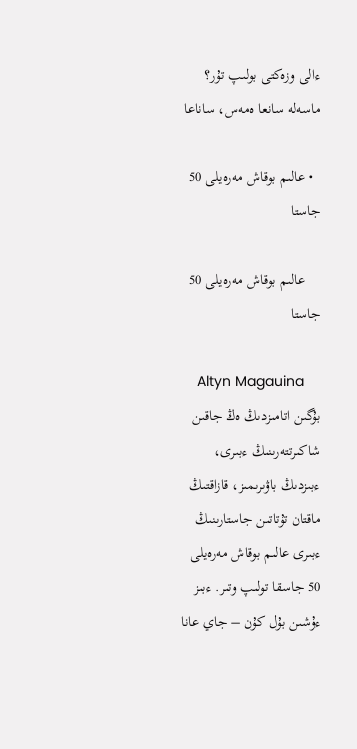ءالى وزەكتى بولىپ تۇر؟ ماسەلە سانعا ەمەس، ساناعا

  • عالىم بوقاش مەرەيلى 50 جاستا

    عالىم بوقاش مەرەيلى 50 جاستا

    Altyn Magauina بۇگىن اتامىزدىڭ ەڭ جاقىن شاكىرتتەرىنىڭ ءبىرى، ءبىزدىڭ باۋىرىمىز، قازاقتىڭ ماقتان تۇتاتىن جاستارىنىڭ ءبىرى عالىم بوقاش مەرەيلى 50 جاسقا تولىپ وتىر. ءبىز ءۇشىن بۇل كۇن – جاي عانا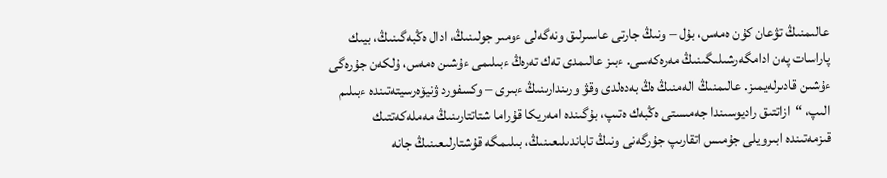عالىمنىڭ تۋعان كۇن ەمەس، بۇل – ونىڭ جارتى عاسىرلىق ونەگەلى ءومىر جولىنىڭ، ادال ەڭبەگىنىڭ، بيىك پاراسات پەن ادامگەرشىلىگىنىڭ مەرەكەسى. ءبىز عالىمدى تەك تەرەڭ ءبىلىمى ءۇشىن ەمەس، ۇلكەن جۇرەگى ءۇشىن قادىرلەيمىز. عالىمنىڭ الەمنىڭ ەڭ بەدەلدى وقۋ ورىندارىنىڭ ءبىرى – وكسفورد ۋنيۆەرسيتەتىندە ءبىلىم الىپ، “ازاتتىق راديوسىندا جەمىستى ەڭبەك ەتىپ، بۇگىندە امەريكا قۇراما شتاتتارىنىڭ مەملەكەتتىك قىزمەتىندە ابىرويلى جۇمىس اتقارىپ جۇرگەنى ونىڭ تاباندىلىعىنىڭ، بىلىمگە قۇشتارلىعىنىڭ جانە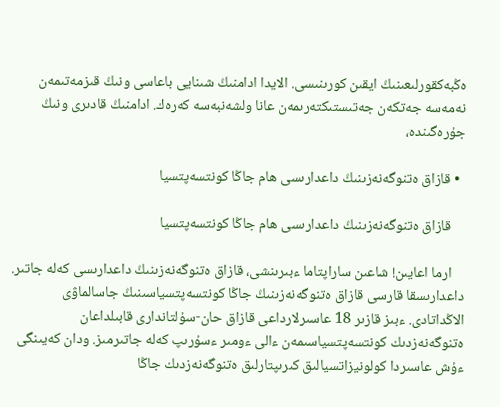ەڭبەكقورلىعىنىڭ ايقىن كورىنىسى. الايدا ادامنىڭ شىنايى باعاسى ونىڭ قىزمەتىمەن نەمەسە جەتكەن جەتىستىكتەرىمەن عانا ولشەنبەسە كەرەك. ادامنىڭ قادىرى ونىڭ جۇرەگىندە،

  • قازاق ەتنوگەنەزىنىڭ داعدارىسى ھام جاڭا كونتسەپتسيا

    قازاق ەتنوگەنەزىنىڭ داعدارىسى ھام جاڭا كونتسەپتسيا

    ارما اعايىن! شاعىن ساراپتاما ءبىرىنشى، قازاق ەتنوگەنەزىنىڭ داعدارىسى كەلە جاتىر. داعدارىسقا قارسى قازاق ەتنوگەنەزىنىڭ جاڭا كونتسەپتسياسىنىڭ جاسالماۋى الاڭداتادى. ءبىز قازىر 18 عاسىرلارداعى قازاق حان-سۇلتاندارى قابىلداعان ەتنوگەنەزدىك كونتسەپتسياسىمەن ءالى ءومىر ءسۇرىپ كەلە جاتىرمىز. ودان كەيىنگى ءۇش عاسىردا كولونيزاتسيالىق كىرىپتارلىق ەتنوگەنەزدىك جاڭا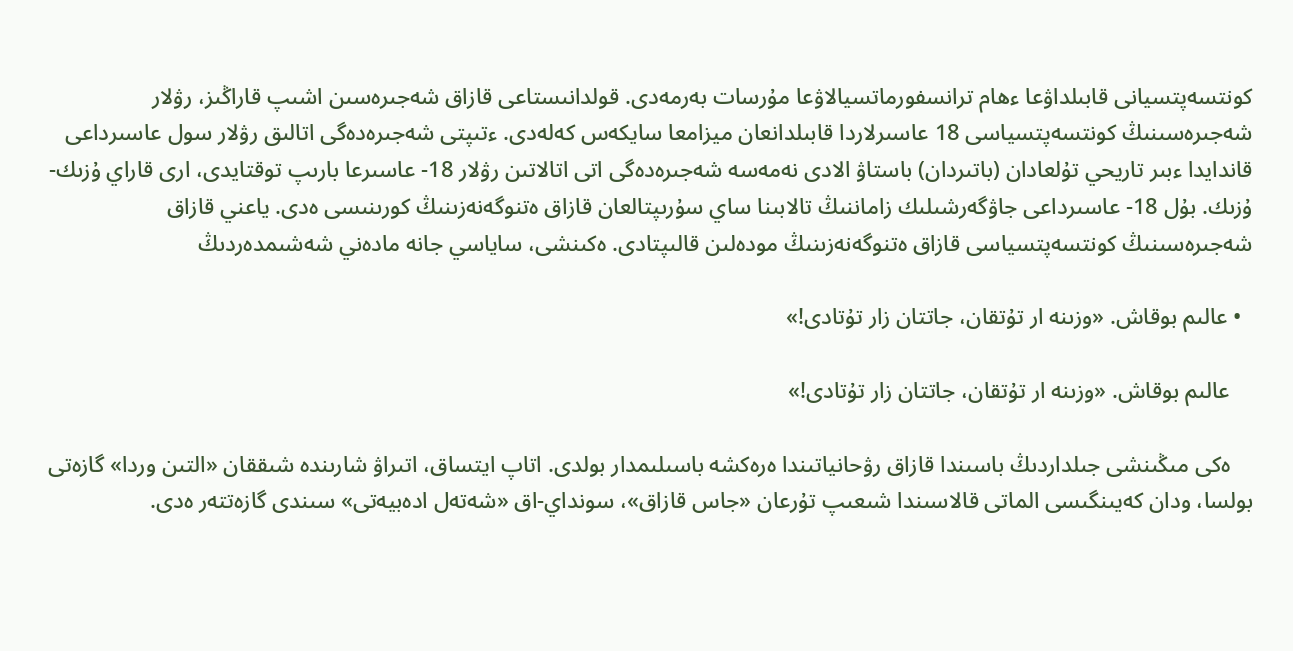كونتسەپتسيانى قابىلداۋعا ءھام ترانسفورماتسيالاۋعا مۇرسات بەرمەدى. قولدانىستاعى قازاق شەجىرەسىن اشىپ قاراڭىز، رۋلار شەجىرەسىنىڭ كونتسەپتسياسى 18 عاسىرلاردا قابىلدانعان ميزامعا سايكەس كەلەدى. ءتىپتى شەجىرەدەگى اتالىق رۋلار سول عاسىرداعى قاندايدا ءبىر تاريحي تۇلعادان (باتىردان) باستاۋ الادى نەمەسە شەجىرەدەگى اتى اتالاتىن رۋلار 18- عاسىرعا بارىپ توقتايدى، ارى قاراي ۇزىك-ۇزىك. بۇل 18- عاسىرداعى جاۋگەرشىلىك زاماننىڭ تالابىنا ساي سۇرىپتالعان قازاق ەتنوگەنەزىنىڭ كورىنىسى ەدى. ياعني قازاق شەجىرەسىنىڭ كونتسەپتسياسى قازاق ەتنوگەنەزىنىڭ مودەلىن قالىپتادى. ەكىنشى، ساياسي جانە مادەني شەشىمدەردىڭ

  • عالىم بوقاش. «وزىنە ار تۇتقان، جاتتان زار تۇتادى!»

    عالىم بوقاش. «وزىنە ار تۇتقان، جاتتان زار تۇتادى!»

    ەكى مىڭىنشى جىلداردىڭ باسىندا قازاق رۋحانياتىندا ەرەكشە باسىلىمدار بولدى. اتاپ ايتساق، اتىراۋ شارىندە شىققان «التىن وردا» گازەتى بولسا، ودان كەيىنگىسى الماتى قالاسىندا شىعىپ تۇرعان «جاس قازاق»، سونداي-اق «شەتەل ادەبيەتى» سىندى گازەتتەر ەدى.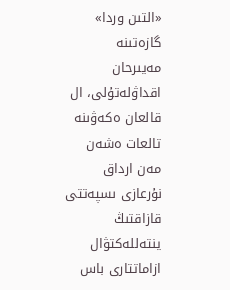«التىن وردا» گازەتىنە مەيىرحان اقداۋلەتۇلى، ال قالعان ەكەۋىنە تالعات ەشەن مەن ارداق نۇرعازى ىسپەتتى قازاقتىڭ ينتەللەكتۋال ازاماتتارى باس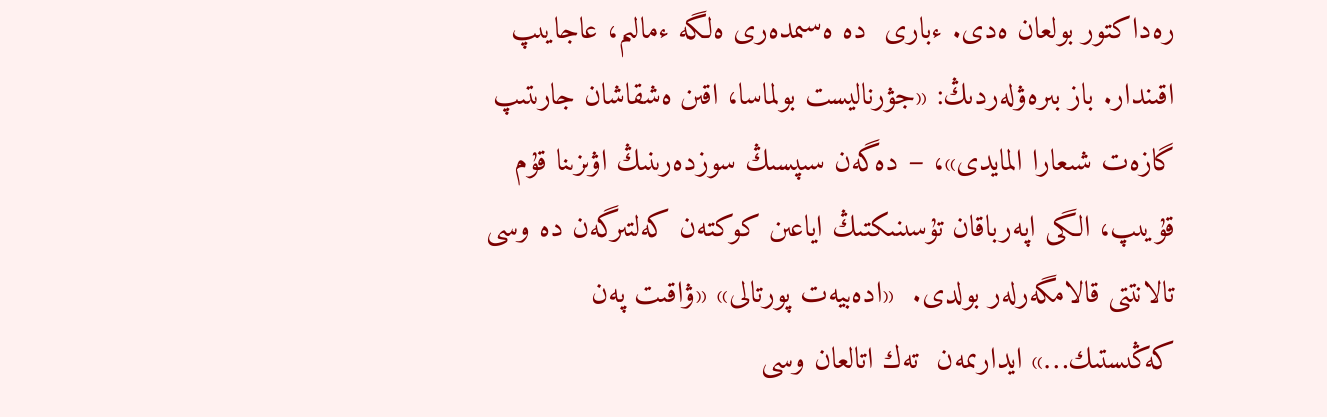رەداكتور بولعان ەدى. ءبارى  دە ەسىمدەرى ەلگە ءمالىم، عاجايىپ اقىندار. باز بىرەۋلەردىڭ: «جۋرناليست بولماسا، اقىن ەشقاشان جارىتىپ گازەت شىعارا المايدى»، – دەگەن سىپسىڭ سوزدەرىنىڭ اۋىزىنا قۇم قۇيىپ، الگى اپەرباقان تۇسىنىكتىڭ اياعىن كوكتەن كەلتىرگەن دە وسى تالانتتى قالامگەرلەر بولدى.  «ادەبيەت پورتالى» «ۋاقىت پەن كەڭىستىك…» ايدارىمەن  تەك اتالعان وسى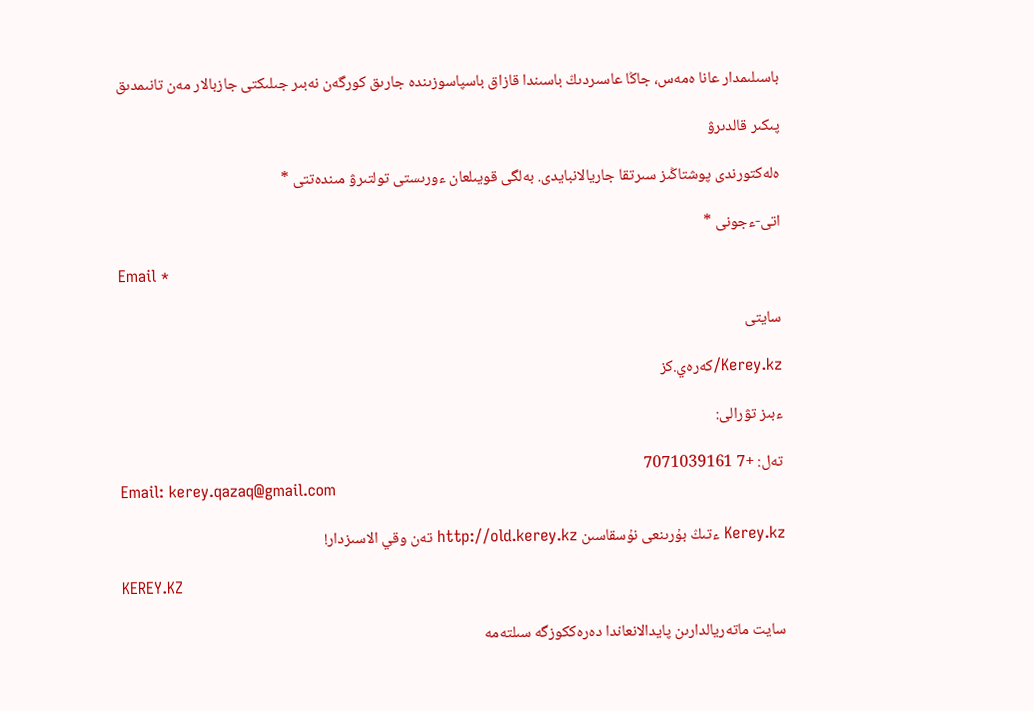باسىلىمدار عانا ەمەس، جاڭا عاسىردىڭ باسىندا قازاق باسپاسوزىندە جارىق كورگەن نەبىر جىلىكتى جازبالار مەن تانىمدىق

پىكىر قالدىرۋ

ەلەكتورندى پوشتاڭىز سىرتقا جاريالانبايدى. بەلگى قويىلعان ءورىستى تولتىرۋ مىندەتتى *

اتى-ءجونى *

Email *

سايتى

Kerey.kz/كەرەي.كز

ءبىز تۋرالى:

تەل: +7 7071039161
Email: kerey.qazaq@gmail.com

Kerey.kz ءتىڭ بۇرىنعى نۇسقاسىن http://old.kerey.kz تەن وقي الاسىزدار!

KEREY.KZ

سايت ماتەريالدارىن پايدالانعاندا دەرەككوزگە سىلتەمە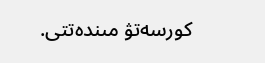كورسەتۋ مىندەتتى.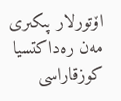اۆتورلار پىكىرى مەن رەداكتسيا كوزقاراسى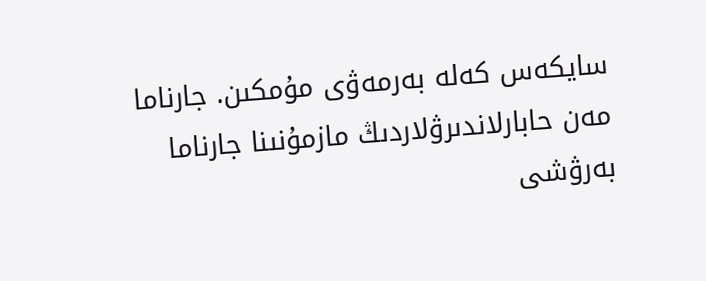سايكەس كەلە بەرمەۋى مۇمكىن. جارناما مەن حابارلاندىرۋلاردىڭ مازمۇنىنا جارناما بەرۋشى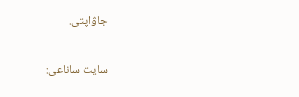جاۋاپتى.

سايت ساناعى: